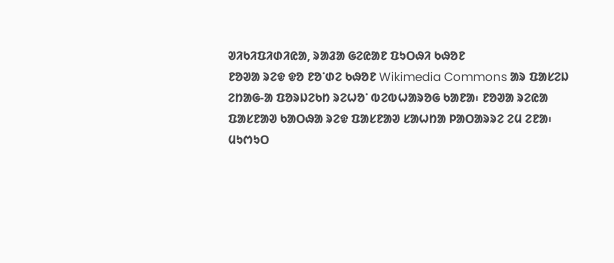ᱣᱤᱠᱤᱯᱤᱰᱤᱭᱟ, ᱨᱟᱲᱟ ᱜᱮᱭᱟᱱ ᱯᱩᱛᱷᱤ ᱠᱷᱚᱱ
ᱱᱚᱣᱟ ᱨᱮᱫ ᱫᱚ ᱱᱚᱸᱰᱮ ᱠᱷᱚᱱ Wikimedia Commons ᱟᱨ ᱯᱟᱥᱮᱡ ᱮᱴᱟᱜ-ᱟ ᱯᱚᱨᱡᱮᱠᱴ ᱨᱮᱦᱚᱸ ᱵᱮᱵᱦᱟᱨᱚᱜ ᱠᱟᱱᱟ᱾ ᱱᱚᱣᱟ ᱨᱮᱭᱟ ᱯᱟᱥᱱᱟᱣ ᱠᱟᱛᱷᱟ ᱨᱮᱫ ᱯᱟᱥᱱᱟᱣ ᱥᱟᱦᱴᱟ ᱞᱟᱛᱟᱨᱨᱮ ᱮᱢ ᱮᱱᱟ᱾
ᱢᱩᱬᱩᱛ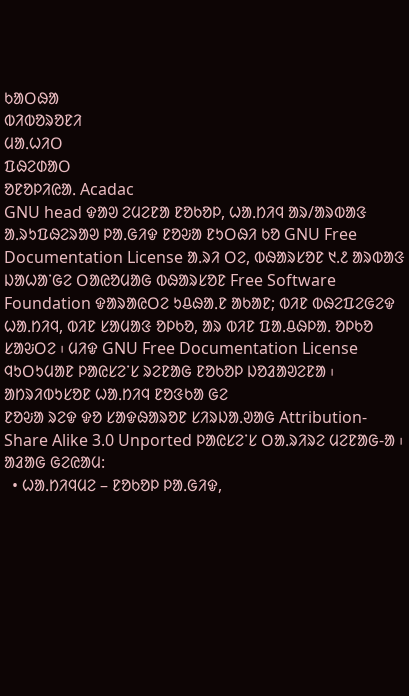ᱠᱟᱛᱷᱟ
ᱵᱤᱵᱚᱨᱚᱱᱤ
ᱢᱟᱹᱦᱤᱛ
ᱯᱷᱮᱰᱟᱛ
ᱚᱱᱚᱞᱤᱭᱟᱹ Acadac
GNU head ᱫᱟᱣ ᱮᱢᱮᱱᱟ ᱱᱚᱠᱚᱞ, ᱦᱟᱹᱴᱤᱧ ᱟᱨ/ᱟᱨᱵᱟᱝ ᱟᱹᱨᱩᱯᱷᱮᱨᱟᱣ ᱞᱟᱹᱜᱤᱫ ᱱᱚᱶᱟ ᱱᱩᱛᱷᱤ ᱠᱚ GNU Free Documentation License ᱟᱹᱨᱤ ᱛᱮ, ᱵᱷᱟᱨᱥᱚᱱ ᱑.᱒ ᱟᱨᱵᱟᱝ ᱡᱟᱦᱟᱸᱜᱮ ᱛᱟᱭᱚᱢᱟᱜ ᱵᱷᱟᱨᱥᱚᱱ Free Software Foundation ᱫᱟᱨᱟᱭᱛᱮ ᱩᱪᱷᱟᱹᱱ ᱟᱠᱟᱱ; ᱵᱤᱱ ᱵᱷᱮᱯᱮᱜᱮᱫ ᱦᱟᱹᱴᱤᱧ, ᱵᱤᱱ ᱥᱟᱢᱟᱝ ᱚᱞᱠᱚ, ᱟᱨ ᱵᱤᱱ ᱯᱟᱹᱪᱷᱞᱟᱹ ᱚᱞᱠᱚ ᱥᱟᱶᱛᱮ ᱾ ᱢᱤᱫ GNU Free Documentation License ᱧᱩᱛᱩᱢᱟᱱ ᱞᱟᱭᱥᱮᱸᱥ ᱨᱮᱱᱟᱜ ᱱᱚᱠᱚᱞ ᱡᱚᱲᱟᱣᱮᱱᱟ ᱾
ᱟᱴᱨᱤᱵᱩᱥᱚᱱ ᱦᱟᱹᱴᱤᱧ ᱱᱚᱝᱠᱟ ᱜᱮ
ᱱᱚᱶᱟ ᱨᱮᱫ ᱫᱚ ᱥᱟᱫᱷᱟᱨᱚᱱ ᱥᱤᱨᱡᱟᱹᱣᱟᱜ Attribution-Share Alike 3.0 Unported ᱞᱟᱭᱥᱮᱸᱥ ᱛᱟᱹᱨᱤᱨᱮ ᱢᱮᱱᱟᱜ-ᱟ ᱾
ᱟᱲᱟᱜ ᱜᱮᱭᱟᱢ:
  • ᱦᱟᱹᱴᱤᱧᱢᱮ – ᱱᱚᱠᱚᱞ ᱞᱟᱹᱜᱤᱫ,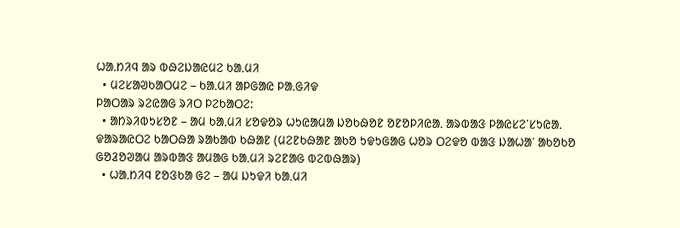ᱦᱟᱹᱴᱤᱧ ᱟᱨ ᱵᱷᱮᱡᱟᱭᱢᱮ ᱠᱟᱹᱢᱤ
  • ᱢᱮᱥᱟᱣᱠᱟᱛᱢᱮ – ᱠᱟᱹᱢᱤ ᱟᱞᱜᱟᱭ ᱞᱟᱹᱜᱤᱫ
ᱞᱟᱛᱟᱨ ᱨᱮᱭᱟᱜ ᱨᱤᱛ ᱞᱮᱠᱟᱛᱮ:
  • ᱟᱴᱨᱤᱵᱩᱥᱚᱱ – ᱟᱢ ᱠᱟᱹᱢᱤ ᱥᱚᱫᱚᱨ ᱦᱩᱭᱟᱢᱟ ᱡᱚᱠᱷᱚᱱ ᱚᱱᱚᱞᱤᱭᱟᱹ ᱟᱨᱵᱟᱝ ᱞᱟᱭᱥᱮᱸᱥᱩᱭᱟᱹ ᱫᱟᱨᱟᱭᱛᱮ ᱠᱟᱛᱷᱟ ᱨᱟᱠᱟᱵ ᱠᱷᱟᱱ (ᱢᱮᱱᱠᱷᱟᱱ ᱟᱠᱚ ᱩᱫᱩᱜᱟᱜ ᱦᱚᱨ ᱛᱮᱫᱚ ᱵᱟᱝ ᱡᱟᱦᱟᱸ ᱟᱠᱚᱠᱚ ᱜᱚᱲᱚᱣᱟᱢ ᱟᱨᱵᱟᱝ ᱟᱢᱟᱜ ᱠᱟᱹᱢᱤ ᱨᱮᱱᱟᱜ ᱵᱮᱵᱷᱟᱨ)
  • ᱦᱟᱹᱴᱤᱧ ᱱᱚᱝᱠᱟ ᱜᱮ – ᱟᱢ ᱡᱩᱫᱤ ᱠᱟᱹᱢᱤ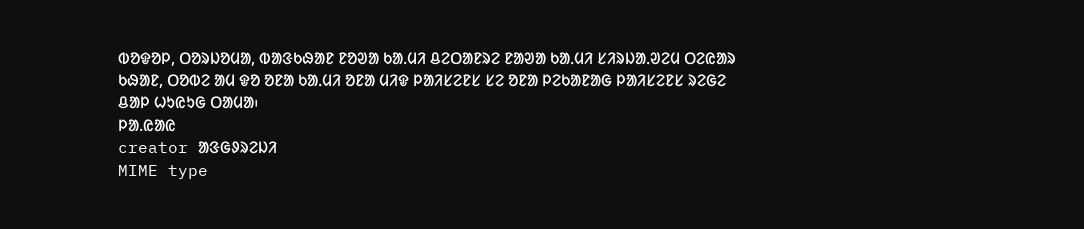ᱵᱚᱫᱚᱞ, ᱛᱚᱨᱡᱚᱢᱟ, ᱵᱟᱝᱠᱷᱟᱱ ᱱᱚᱣᱟ ᱠᱟᱹᱢᱤ ᱪᱮᱛᱟᱱᱨᱮ ᱱᱟᱣᱟ ᱠᱟᱹᱢᱤ ᱥᱤᱨᱡᱟᱹᱣᱮᱢ ᱛᱮᱭᱟᱨ ᱠᱷᱟᱱ, ᱛᱚᱵᱮ ᱟᱢ ᱫᱚ ᱚᱱᱟ ᱠᱟᱹᱢᱤ ᱚᱱᱟ ᱢᱤᱫ ᱞᱟᱤᱥᱮᱱᱥ ᱥᱮ ᱚᱱᱟ ᱞᱮᱠᱟᱱᱟᱜ ᱞᱟᱤᱥᱮᱱᱥ ᱨᱮᱜᱮ ᱪᱟᱞ ᱦᱩᱭᱩᱜ ᱛᱟᱢᱟ᱾
ᱞᱟ.ᱭᱟᱭ
creator ᱟᱝᱜᱽᱨᱮᱡᱤ
MIME type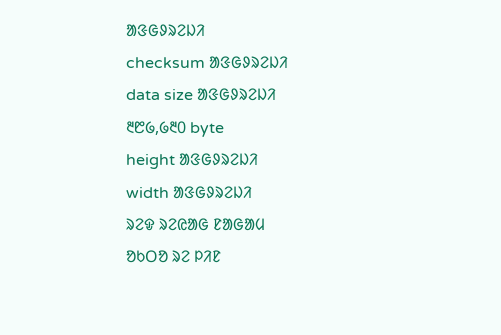ᱟᱝᱜᱽᱨᱮᱡᱤ
checksum ᱟᱝᱜᱽᱨᱮᱡᱤ
data size ᱟᱝᱜᱽᱨᱮᱡᱤ
᱓᱘᱙,᱙᱓᱐ byte
height ᱟᱝᱜᱽᱨᱮᱡᱤ
width ᱟᱝᱜᱽᱨᱮᱡᱤ
ᱨᱮᱫ ᱨᱮᱭᱟᱜ ᱱᱟᱜᱟᱢ
ᱚᱠᱛᱚ ᱨᱮ ᱞᱤᱱ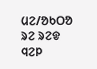ᱢᱮ/ᱚᱠᱛᱚ ᱨᱮ ᱨᱮᱫ ᱧᱮᱞ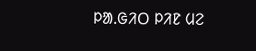ᱞᱟᱹᱜᱤᱛ ᱞᱤᱱ ᱢᱮ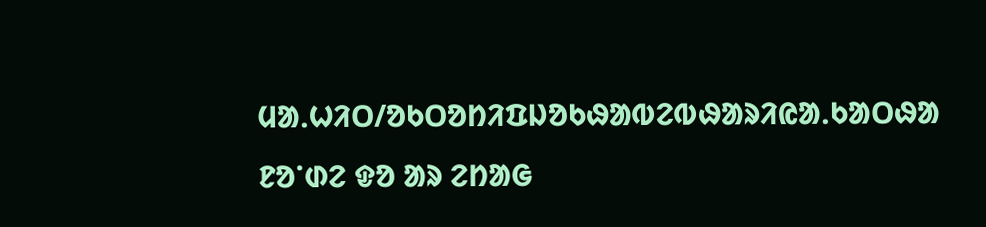ᱢᱟᱹᱦᱤᱛ/ᱚᱠᱛᱚᱴᱤᱯᱡᱚᱠᱷᱟᱵᱮᱵᱷᱟᱨᱤᱭᱟᱹᱠᱟᱛᱷᱟ
ᱱᱚᱸᱰᱮ ᱫᱚ ᱟᱨ ᱮᱴᱟᱜ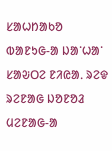ᱥᱟᱦᱴᱟᱠᱚ ᱵᱟᱱᱩᱜ-ᱟ ᱡᱟᱸᱦᱟᱸ ᱥᱟᱶᱛᱮ ᱱᱤᱭᱟᱹ ᱨᱮᱫ ᱨᱮᱱᱟᱜ ᱡᱚᱱᱚᱲ ᱢᱮᱱᱟᱜ-ᱟ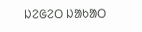ᱡᱮᱜᱮᱛ ᱡᱟᱠᱟᱛ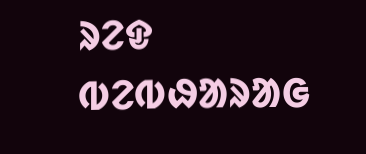ᱨᱮᱫ ᱵᱮᱵᱷᱟᱨᱟᱜ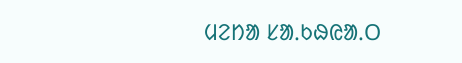ᱢᱮᱴᱟ ᱥᱟᱹᱠᱷᱭᱟᱹᱛ